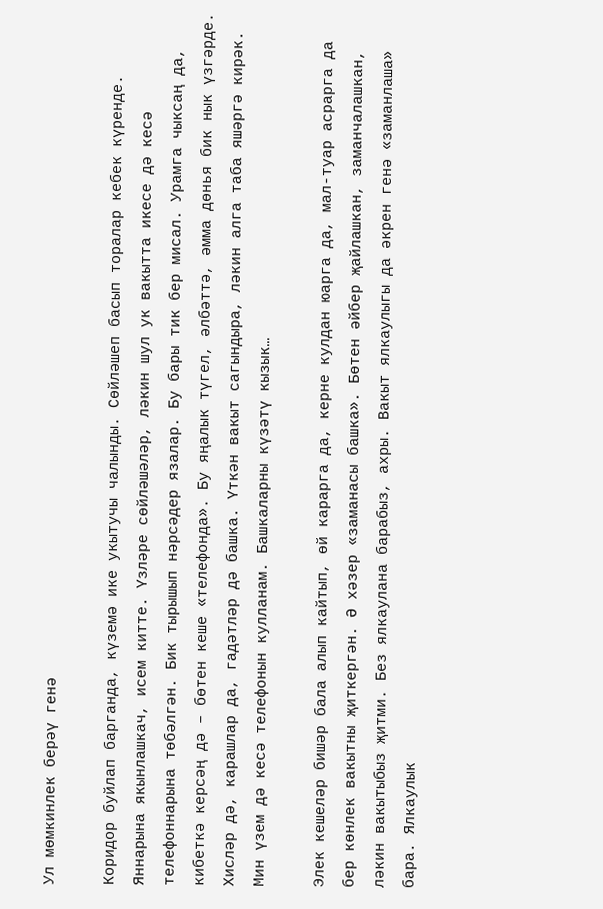Ул мөмкинлек берәү генә

Коридор буйлап барганда, күземә ике укытучы чалынды. Сөйләшеп басып торалар кебек күренде. Яннарына якынлашкач, исем китте. Үзләре сөйләшәләр, ләкин шул ук вакытта икесе дә кесә телефоннарына төбәлгән. Бик тырышып нәрсәдер язалар. Бу бары тик бер мисал. Урамга чыксаң да, кибеткә керсәң дә – бөтен кеше «телефонда». Бу яңалык түгел, әлбәттә, әмма дөнья бик нык үзгәрде. Хисләр дә, карашлар да, гадәтләр дә башка. Үткән вакыт сагындыра, ләкин алга таба яшәргә кирәк. Мин үзем дә кесә телефонын кулланам. Башкаларны күзәтү кызык…

Элек кешеләр бишәр бала алып кайтып, өй карарга да, керне кулдан юарга да, мал-туар асрарга да бер көнлек вакытны җиткергән. Ә хәзер «заманасы башка». Бөтен әйбер җайлашкан, заманчалашкан, ләкин вакытыбыз җитми. Без ялкаулана барабыз, ахры. Вакыт ялкаулыгы да әкрен генә «заманлаша» бара. Ялкаулык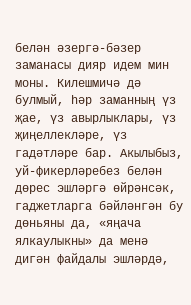белән әзергә-бәзер заманасы дияр идем мин моны. Килешмичә дә булмый, һәр заманның үз җае, үз авырлыклары, үз җиңеллекләре, үз гадәтләре бар. Акылыбыз, уй-фикерләребез белән дөрес эшләргә өйрәнсәк, гаджетларга бәйләнгән бу дөньяны да, «яңача ялкаулыкны» да менә дигән файдалы эшләрдә,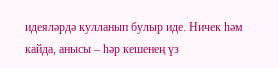идеяләрдә кулланып булыр иде. Ничек һәм кайда, анысы – һәр кешенең үз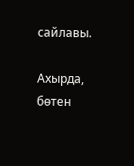сайлавы.

Ахырда, бөтен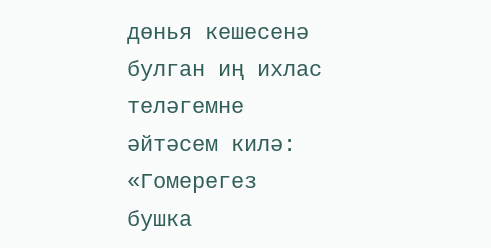дөнья кешесенә булган иң ихлас теләгемне әйтәсем килә: «Гомерегез бушка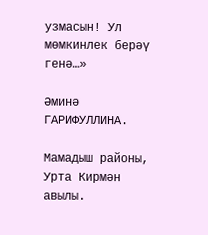узмасын! Ул мөмкинлек берәү генә…»

Әминә ГАРИФУЛЛИНА.

Мамадыш районы, Урта Кирмән авылы.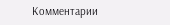Комментарии